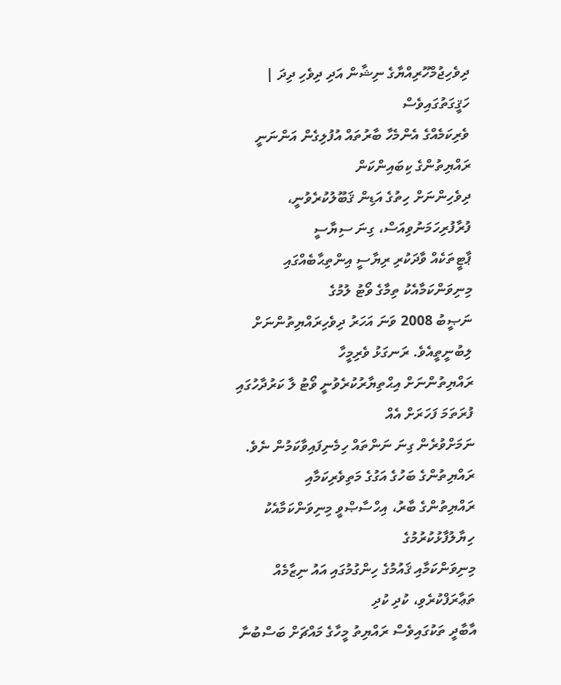ދިވެހިޖުމްހޫރިއްޔާގެ ނިޝާން އަދި ދިވެހި ދިދަ |
ހަޤީގަތުގައިވެސް
ވެރިކަމެއްގެ އެންމެހާ ބާރުތައް އުފުލިގެން އަންނަނީ ރައްޔިތުންގެ ކިބައިންކަން
ދިވެހިންނަށް ހިތުގެ އަޑިން ޤަބޫލުކުރެވުނީ، ފުރާފުރިހަމަނުވިއަސް، ގިނަ ސިޔާސީ
ޕާޓީތަކެއް ވާދަކުރި ރިޔާސީ އިންތިޙާބެއްގައި މިނިވަންކަމާއެކު ތިމާގެ ވޯޓު ލުމުގެ
ނަޞީބު 2008 ވަނަ އަހަރު ދިވެހިރައްޔިތުންނަށް ލިބުނީތީއެވެ. ރަނގަޅު ވެރިމީހާ
ރައްޔިތުންނަށް އިޙްތިޔާރުކުރެވުނީ ވޯޓު ލާ ކަރުދާހުގައި ފުރަތަމަ ފަހަރަށް އެއް
ނަމަށްވުރެން ގިނަ ނަންތައް ހިމެނިފައިވާކަމުން ނެވެ. ރައްޔިތުންގެ ބަހުގެ އަގުގެ މަތިވެރިކަމާއި
ރައްޔިތުންގެ ބާރު، އިހްސާޞްވީ މިނިވަންކަމާއެކު ހިޔާލުފާޅުކުރުމުގެ
މިނިވަންކަމާއި ޤައުމުގެ ހިންގުމުގައި އައު ނިޒާމެއް ތަޢާރަފްކުރެވި، ކުދި ކުދި
އާބާދީ ތަކުގައިވެސް ރައްޔިތު މީހާގެ މައްޗަށް ބަސްބުނާ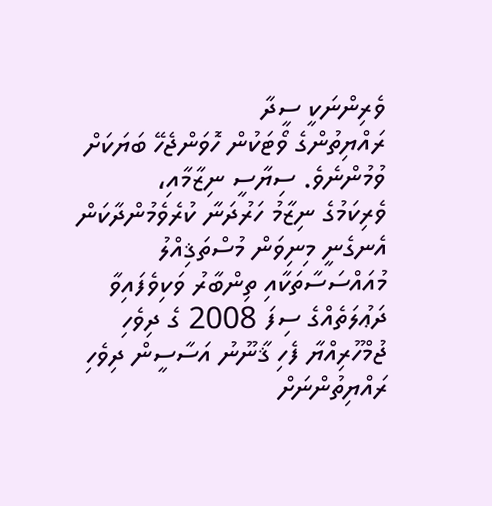ވެރިންނަކީ ސީދާ
ރައްޔިތުންގެ ވޯޓަކުން ހޮވަންޖެހޭ ބަޔަކަށް ވުމުންނެވެ. ސިޔާސީ ނިޒާމާއި،
ވެރިކަމުގެ ނިޒާމު ހަރުދަނާ ކުރެވެމުންދާކަން އެނގެނީ މިނިވަން މުސްތަޤިއްލު
މުއައްސަސާތަކާއި ތިންބާރު ވަކިވެފައިވާ ދަޢުލަތެއްގެ ސިފަ 2008 ގެ ދިވެހި
ޖުމްހޫރިއްޔާ ފެހި ޤާނޫނު އަސާސީން ދިވެހި ރައްޔިތުންނަށް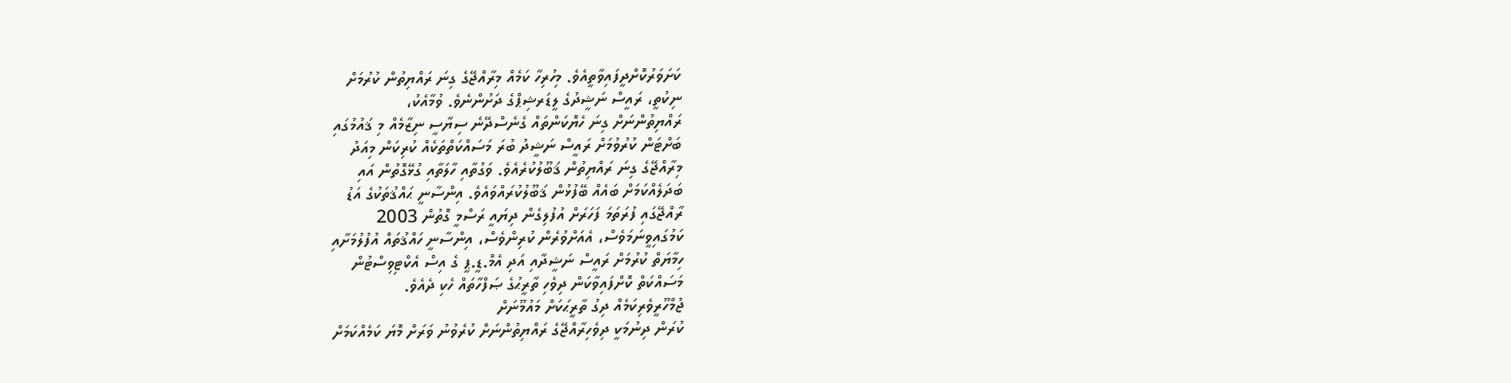ކަށަވަރުކޮށްދީފައިވާތީއެވެ. މިހުރިހާ ކަމެއް މިރާއްޖޭގެ ގިނަ ރައްޔިތުން ކުރުމަށް
ނިކުތީ، ރައީސް ނަޝީދުގެ ލީޑަރޝިޕްގެ ދަށުންނެވެ. ވުމާއެކު،
ރައްޔިތުންނަށް ގިނަ ހެޔޮކަންތައް ގެނެސްދޭނެ ސިޔާސީ ނިޒާމެއް މި ޤައުމުގައި
ބަށްޓަން ކުރުވުމަށް ރައީސް ނަޝީދު ބުރަ މަސައްކަތްތަކެއް ކުރިކަން މިއަދު
މިރާއްޖޭގެ ގިނަ ރައްޔިތުން ޤަބޫލުކުރެއެވެ. ވަގުތާއި ހާލަތާއި ގުޅޭގޮތުން އައި
ބަދަލެއްކަމަށް ބައެއް ބޭފުޅުން ޤަބޫލުކުރައްވައެވެ. އިންސާނީ ޙައްޤުތަކުގެ އަޑު
ރާއްޖޭގައި ފުރަތަމަ ފަހަރަށް އުފުލިގެން ދިޔައީ ރަސްމީ ގޮތުން 2003
ކަމުގައިވީނަމަވެސް، އެއަށްވުރެން ކުރިންވެސް، އިންސާނީ ހައްޤުތައް އުފުލުމަށާއި
ހިމާޔަތް ކުރުމަށް ރައީސް ނަޝީދާއި އަދި އެމް.ޑީ.ޕީ ގެ އިސް އެކްޓިވިސްޓުން
މަސައްކަތް ކޮށްފައިވާކަން ދިވެހި ތާރީޙުގެ ޞަފްހާތައް ހެކި ދެއެވެ.
ޖުމްހޫރީވެރިކަމެއް ދިގު ތާރީޙަކަށް މައުމޫނަށް
ކުރަން ދިނުމަކީ ދިވެހިރާއްޖޭގެ ރައްޔިތުންނަށް ކުރެވުނު ވަރަށް މޮޔަ ކަމެއްކަމަށް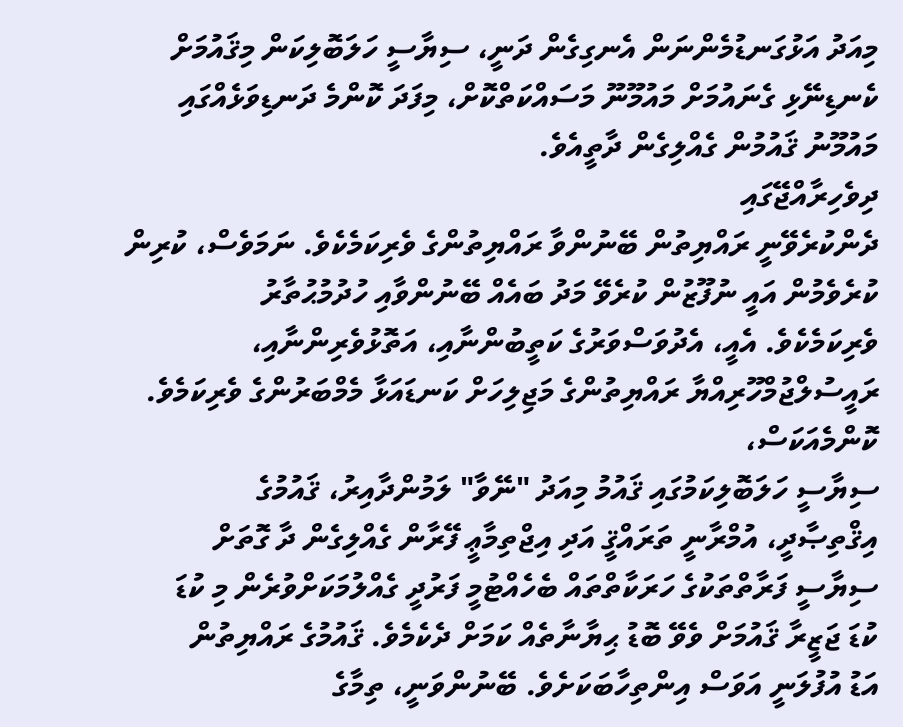މިއަދު އަޅުގަނޑުމެންނަން އެނގިގެން ދަނީ، ސިޔާސީ ހަލަބޮލިކަން މިޤައުމަށް
ކެނޑިނޭޅި ގެނައުމަށް މައުމޫނޫ މަސައްކަތްކޮށް، މިފަދަ ކޮންމެ ދަނޑިވަޅެއްގައި
މައުމޫނު ޤައުމުން ގެއްލިގެން ދާތީއެވެ.
ދިވެހިރާއްޖޭގައި
ދެންކުރެވޭނީ ރައްޔިތުން ބޭނުންވާ ރައްޔިތުންގެ ވެރިކަމެކެވެ. ނަމަވެސް، ކުރިން
ކުރެވެމުން އައީ ނުފޫޒުން ކުރެވޭ މަދު ބައެއް ބޭނުންވާއި ހުދުމުޙުތާރު
ވެރިކަމެކެވެ. އެއީ، އެދުވަސްވަރުގެ ކަތީބުންނާއި، އަތޮޅުވެރިންނާއި،
ރައީސުލްޖުމްހޫރިއްޔާ ރައްޔިތުންގެ މަޖިލިހަށް ކަނޑައަޅާ މެމްބަރުންގެ ވެރިކަމެވެ.
ކޮންމެއަކަސް،
ސިޔާސީ ހަލަބޮލިކަމުގައި ޤައުމު މިއަދު "ނޭވާ" ލަމުންދާއިރު، ޤައުމުގެ
އިޤްތިޞާދީ، އުމްރާނީ ތަރައްޤީ އަދި އިޖްތިމާޢީ ފޭރާން ގެއްލިގެން ދާ ގޮތަށް
ސިޔާސީ ފަރާތްތަކުގެ ހަރަކާތްތައް ބެހެއްޓުމީ ފަރުދީ ގެއްލުމަކަށްވުރެން މި ކުޑަ
ކުޑަ ޖަޒީރާ ޤައުމަށް ވެވޭ ބޮޑު ޙިޔާނާތެއް ކަމަށް ދެކެމެވެ. ޤައުމުގެ ރައްޔިތުން
އަޑު އުފުލަނީ އަވަސް އިންތިހާބަކަށެވެ. ބޭނުންވަނީ، ތިމާގެ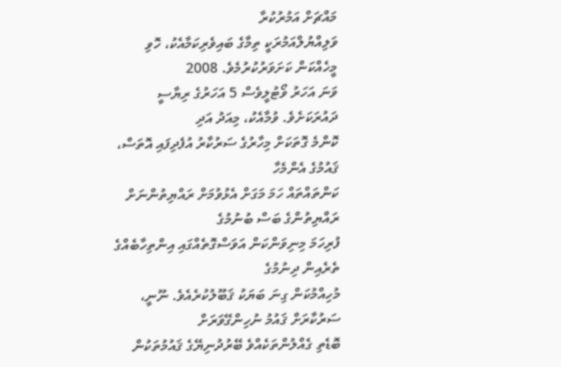މައްޗަށް އަމުރުކުރާ
ވަލިއްޔުލްއަމުރަކީ ތިމާގެ ބައިވެރިކަމާއެކު، ހޮވި މީހެއްކަން ކަށަވަރުކުރުމެވެ. 2008
ވަނަ އަހަރު ވޯޓުލީވެސް 5 އަހަރުގެ ރިޔާސީ ދައުރަކަށެވެ. ވުމާއެކު، މިއަދު އަދި
ކޮންމެ ގޮތަކަށް މިހާރުގެ ސަރުކާރު އުފެދިފައި އޮތަސް، ޤައުމުގެ އެންމެހާ
ކަންތައްތައް ހަމަ މަގަށް އެޅުވުމަށް ރައްޔިތުންނަށް ރައްޔިތުންގެ ބަސް ބުނުމުގެ
ފުރިހަމަ މިނިވަންކަން އަވަސްގޮތެއްގައި އިންތިހާބެއްގެ ތެރެއިން ދިނުމުގެ
މުހިއްމުކަން ގިނަ ބަޔަކު ޤަބޫލުކުރެއެވެ. ނޫނީ، ސަރުކާރަށް ޤައުމު ނުހިންގޭވަރަށް
ބޮޑެތި ގެއްލުންތަކެއްވެ ބޭރުދުނިޔޭގެ ޤައުމުތަކުން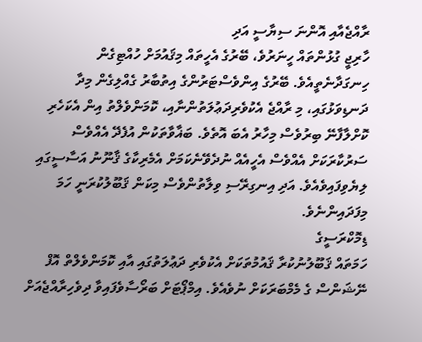ރާއްޖެއާއި އޮންނަ ސިޔާސީ އަދި
ހާރިޖީ ގުޅުންތައް ހީނަރުވެ، ބޭރުގެ އެހީތައް މިޤައުމަށް ހުއްޓިގެން
ހިނގަދާނެތީއެވެ. ބޭރުގެ އިންވެސްޓަރުންގެ އިތުބާރު ގެއްލިގެން މިދާ
ދަނޑިވަޅުގައި، މި ރާއްޖެ އެކުވެރިދަޢުލަތުންނާއި، ކޮމަންވެލްތު އިން އެކަހެރި
ކޮށްލާފާނޭ ބިރުވެސް މިހާރު އެބަ އޮތެވެ. ބަޣާވާތަކުން އުފެދޭ އެއްވެސް
ސަރުކާރަކަށް އެއްވެސް އެހީއެއް ނުދެވޭނެކަމަށް އެމެރިކާގެ ޤާނޫނު އަސާސީގައި
ލިޔެވިފައިވެއެވެ. އަދި އިނގިރޭސި ވިލާތުންވެސް މިކަން ޤަބޫލުކުރަނީ ހަމަ
މިފަދައިންނެވެ.
ޑިމޮކްރަސީގެ
ހަމަތައް ޤަބޫލުނުކުރާ ޤައުމުތަކަށް އެކުވެރި ދަޢުލަތުގައި އާއި ކޮމަންވެލްތް އޮފް
ނޭޝަންސް ގެ މެމްބަރަކަށް ނުވެއެވެ. އިމްޕޯޓަށް ބަރޯސާވެފައިވާ ދިވެހިރާއްޖެއަށް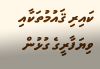ކައިރި ޤައުމުތަކާއި ވިޔަފާރީގެ ގުޅުން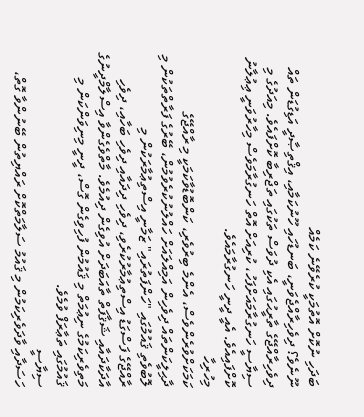ބަދަހި ނުކޮށް އޮތުމަކީ ކުރެވޭނެ ކަމެއް
ނޫނެވެ؟ ދިވެހިރާއްޖެވަނީ، ބަނޑުހައި ހޫނުކަމާއި، އިޤްތިޞާދީ އަޑިގުޑަން ތައް
ދިވެހިރާއްޖޭގެ ތާރީޙުގައި އެކި ދުވަސް ތަކުގައި ތަޖްރިބާ ކޮށްފައެވެ. މިއަދުގެ މި
ސިޔާސީ ހަނގުރާމައަށްފަހު، ކުރިއަށް އޮތް ހަނގުރާމަވެސް މިހާރުވަނީ ޢިޢުލާނު
ކޮށްފައިއެވެ. އެއީ ދީނީ ހަނގުރާމައެވެ.
މިހުރިހާ
ކަމަކަށްވުރެންވެސް، އެންމެ ބިރުވެރި، ކަންބޮޑުވާކަމަކީ މި ރާއްޖޭގެ
ދާޙިލީކަންތައް ދިވެހިން އަމިއްލައަށް ހައްލުނުކުރެވުމުން، ބޭރުގެ ފަރާތްތަކުން މި
ލޮބުވެތި ޤައުމުގައި "ހަންފަތުރައި" ޒަމާނީ އިސްތިޢުމާރަކުން މި
ރާއްޖޭގެ ފަސްގަޑު އިސްތިޢުމާރުކުރެވި، ދިވެހި ދިދައާއި ދިވެހި ބަހާއި، ދިވެހި
އާދަކާދައާއި ޝަޤާފަތް ތާއަބަދަށް އުވިގެން ދިއުމެވެ. މާތްވެގެންވާ އިސްލާމްދީނުގެ
މަތިވެރިކަމުގެ ނިޢުމަތް މި ޤައުމުން ފުހިވިގެން ގޮސް، ދީނީ މިނިވަންކަން މި
ޤައުމުގައި ތަޢާރަފް ވުމެވެ.
ސިޔާސީ
ހަސަދާއި ވާދަވެރިކަމުން މި ޤައުމު ސަލާމަތްކޮށް ރައްޔިތުން ބޭނުންވާ ގޮތް،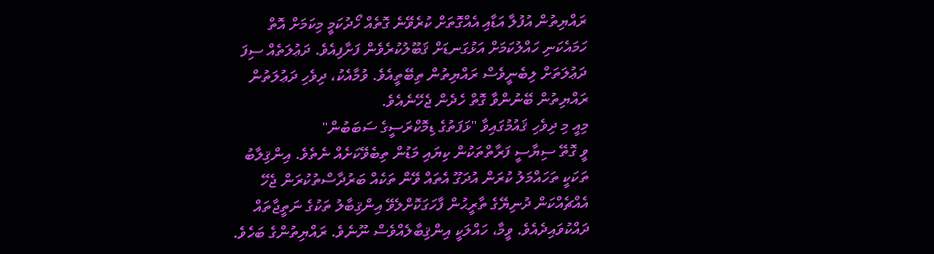ރައްޔިތުން އުފުލާ އަޑާއި އެއްގޮތަށް ކުރެވޭނެ ގޮތެއް ހޯދުކަމީ މިކަމަށް އޮތް
ހަމައެކަނި ހައްލުކަމަށް އަޅުގަނޑަށް ޤަބޫލުކުރެވެން ފަށާފިއެވެ. ދަޢުލަތެއް ސިފަ
ދަޢުލަތަށް ލިބެނީވެސް ރައްޔިތުން ތިބޭތީއެވެ. ވުމާއެކު، ދިވެހި ދަޢުލަތުން
ރައްޔިތުން ބޭނުންވާ ގޮތް ހެދެން ޖެހޭނެއެވެ.
މިއީ މި ދިވެހި ޤައުމުގައިވާ "ޅަފަތުގެ ޑިމޮކްރަސީގެ ސަބަބުން"
ވީ ގޮތޭ ސިޔާސީ ފަރާތްތަކުން ކިޔައި މަޑުން ތިބެވޭކަށެއް ނެތެވެ. އިންޤިލާބު
ތަކަކީ ތަހައްމަލު ކުރަން އުދަގޫ އެތައް ވޭން ތަކެއް ބަރުދާސްތުކުރަން ޖެހޭ
އެއްޗެއްކަން ދުނިޔޭގެ ތާރީޙުން ފާހަގަކޮށްލެވޭ އިންޤިބާލު ތަކުގެ ނަތީޖާތައް
ދައްކުވައިދެއެވެ. ވީމާ، ހައްލަކީ އިންޤިބާލެއްވެސް ނޫނެވެ. ރައްޔިތުންގެ ބަހެވެ.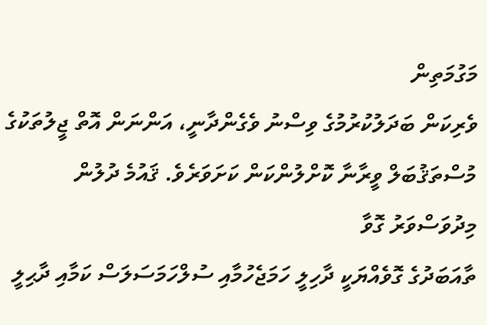މަގުމަތިން
ވެރިކަން ބަދަލުކުރުމުގެ ވިސްނު ވެގެންދާނީ، އަންނަން އޮތް ޖީލުތަކުގެ
މުސްތަޤުބަލް ވީރާނާ ކޮށްލުންކަން ކަށަވަރެވެ. ޤައުމެ ދުލުން މިދުވަސްވަރު ގޮވާ
ތާއަބަދުގެ ގޮވެއްޔަކީ ދާހިލީ ހަމަޖެހުމާއި ސުލްހަމަސަލަސް ކަމާއި ދާޙިލީ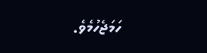ހަމަޖެހުމެވެ.